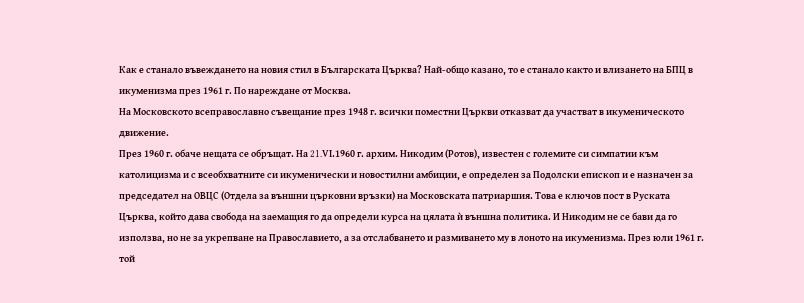Как е станало въвеждането на новия стил в Българската Църква? Най-общо казано, то е станало както и влизането на БПЦ в икуменизма през 1961 г. По нареждане от Москва.
На Московското всеправославно съвещание през 1948 г. всички поместни Църкви отказват да участват в икуменическото движение.
През 1960 г. обаче нещата се обръщат. На 21.VІ.1960 г. архим. Никодим (Ротов), известен с големите си симпатии към католицизма и с всеобхватните си икуменически и новостилни амбиции, е определен за Подолски епископ и е назначен за председател на ОВЦС (Отдела за външни църковни връзки) на Московската патриаршия. Това е ключов пост в Руската Църква, който дава свобода на заемащия го да определи курса на цялата ѝ външна политика. И Никодим не се бави да го използва, но не за укрепване на Православието, а за отслабването и размиването му в лоното на икуменизма. През юли 1961 г. той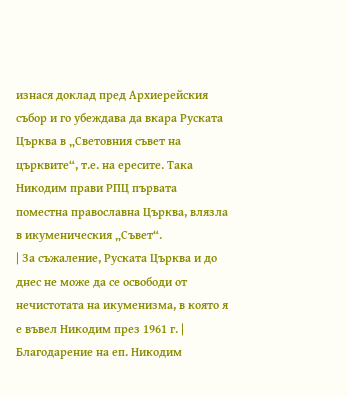изнася доклад пред Архиерейския събор и го убеждава да вкара Руската Църква в „Световния съвет на църквите“, т.е. на ересите. Така Никодим прави РПЦ първата поместна православна Църква, влязла в икуменическия „Съвет“.
| За съжаление, Руската Църква и до днес не може да се освободи от нечистотата на икуменизма, в която я е въвел Никодим през 1961 г. |
Благодарение на еп. Никодим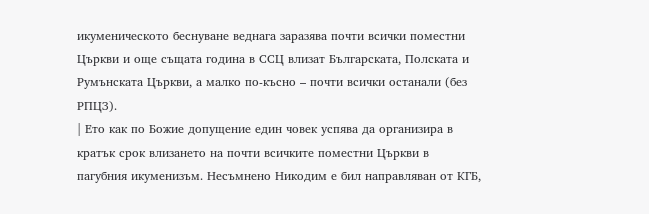икуменическото беснуване веднага заразява почти всички поместни Църкви и още същата година в ССЦ влизат Българската, Полската и Румънската Църкви, а малко по-късно – почти всички останали (без РПЦЗ).
| Ето как по Божие допущение един човек успява да организира в кратък срок влизането на почти всичките поместни Църкви в пагубния икуменизъм. Несъмнено Никодим е бил направляван от КГБ,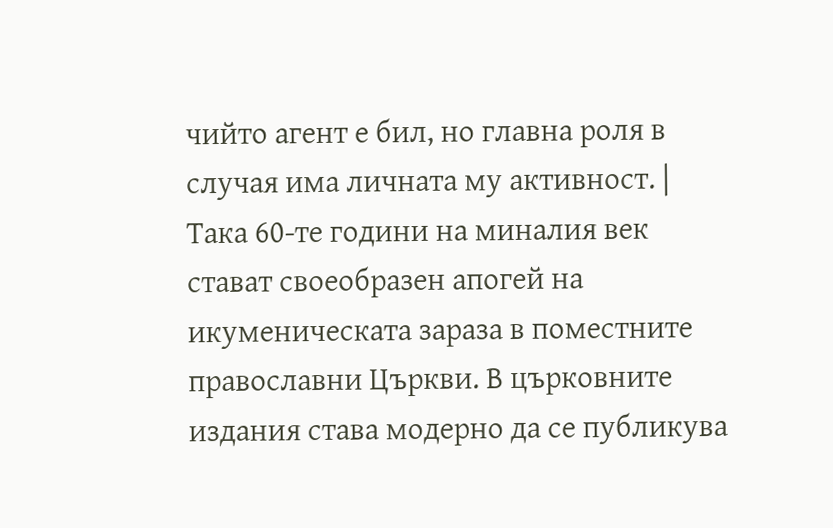чийто агент е бил, но главна роля в случая има личната му активност. |
Така 60-те години на миналия век стават своеобразен апогей на икуменическата зараза в поместните православни Църкви. В църковните издания става модерно да се публикува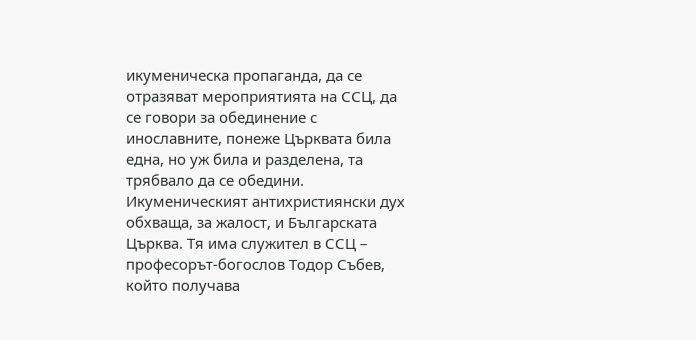икуменическа пропаганда, да се отразяват мероприятията на ССЦ, да се говори за обединение с инославните, понеже Църквата била една, но уж била и разделена, та трябвало да се обедини. Икуменическият антихристиянски дух обхваща, за жалост, и Българската Църква. Тя има служител в ССЦ – професорът-богослов Тодор Събев, който получава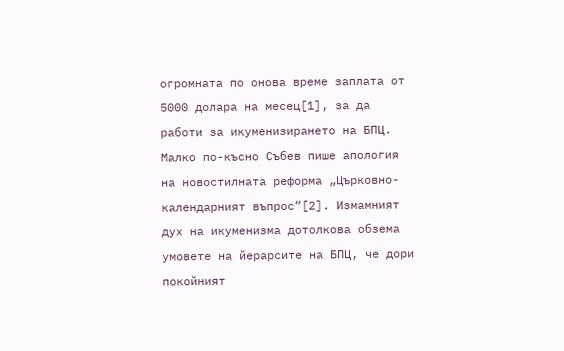огромната по онова време заплата от 5000 долара на месец[1], за да работи за икуменизирането на БПЦ. Малко по-късно Събев пише апология на новостилната реформа „Църковно-календарният въпрос“[2]. Измамният дух на икуменизма дотолкова обзема умовете на йерарсите на БПЦ, че дори покойният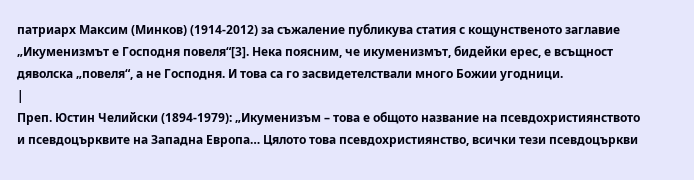патриарх Максим (Минков) (1914-2012) за съжаление публикува статия с кощунственото заглавие „Икуменизмът е Господня повеля“[3]. Нека поясним, че икуменизмът, бидейки ерес, е всъщност дяволска „повеля“, а не Господня. И това са го засвидетелствали много Божии угодници.
|
Преп. Юстин Челийски (1894-1979): „Икуменизъм – това е общото название на псевдохристиянството и псевдоцърквите на Западна Европа… Цялото това псевдохристиянство, всички тези псевдоцъркви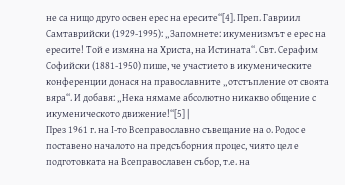не са нищо друго освен ерес на ересите“[4]. Преп. Гавриил Самтаврийски (1929-1995): „Запомнете: икуменизмът е ерес на ересите! Той е измяна на Христа, на Истината“. Свт. Серафим Софийски (1881-1950) пише, че участието в икуменическите конференции донася на православните „отстъпление от своята вяра“. И добавя: „Нека нямаме абсолютно никакво общение с икуменическото движение!“[5] |
През 1961 г. на І-то Всеправославно съвещание на о. Родос е поставено началото на предсъборния процес, чиято цел е подготовката на Всеправославен събор, т.е. на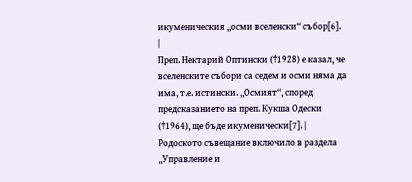икуменическия „осми вселенски“ събор[6].
|
Преп. Нектарий Оптински (†1928) е казал, че вселенските събори са седем и осми няма да има, т.е. истински. „Осмият“, според предсказанието на преп. Кукша Одески (†1964), ще бъде икуменически[7]. |
Родоското съвещание включило в раздела „Управление и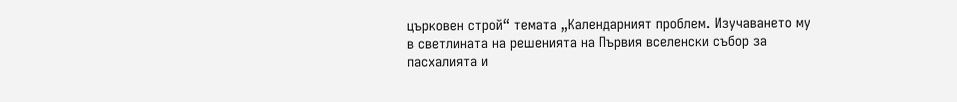църковен строй“ темата „Календарният проблем. Изучаването му в светлината на решенията на Първия вселенски събор за пасхалията и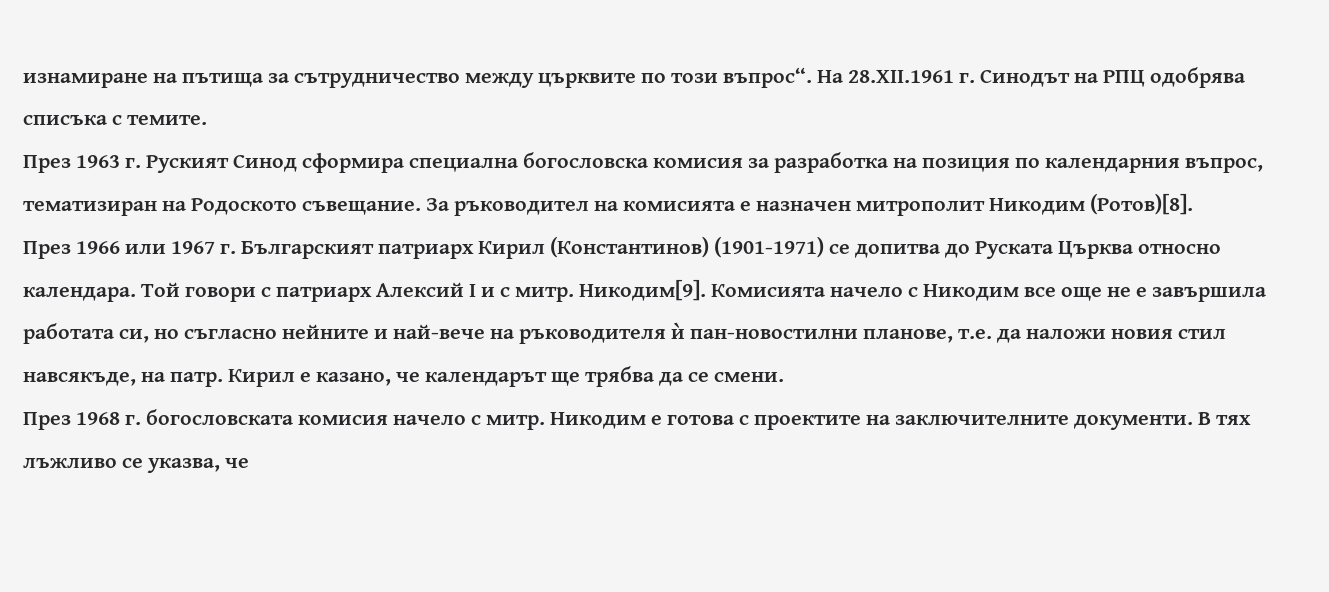изнамиране на пътища за сътрудничество между църквите по този въпрос“. На 28.ХІІ.1961 г. Синодът на РПЦ одобрява списъка с темите.
През 1963 г. Руският Синод сформира специална богословска комисия за разработка на позиция по календарния въпрос, тематизиран на Родоското съвещание. За ръководител на комисията е назначен митрополит Никодим (Ротов)[8].
През 1966 или 1967 г. Българският патриарх Кирил (Константинов) (1901-1971) се допитва до Руската Църква относно календара. Той говори с патриарх Алексий І и с митр. Никодим[9]. Комисията начело с Никодим все още не е завършила работата си, но съгласно нейните и най-вече на ръководителя ѝ пан-новостилни планове, т.е. да наложи новия стил навсякъде, на патр. Кирил е казано, че календарът ще трябва да се смени.
През 1968 г. богословската комисия начело с митр. Никодим е готова с проектите на заключителните документи. В тях лъжливо се указва, че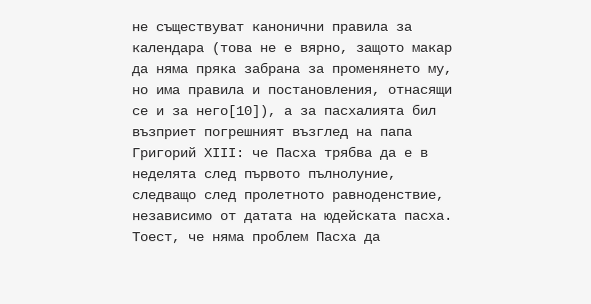не съществуват канонични правила за календара (това не е вярно, защото макар да няма пряка забрана за променянето му, но има правила и постановления, отнасящи се и за него[10]), а за пасхалията бил възприет погрешният възглед на папа Григорий ХІІІ: че Пасха трябва да е в неделята след първото пълнолуние, следващо след пролетното равноденствие, независимо от датата на юдейската пасха. Тоест, че няма проблем Пасха да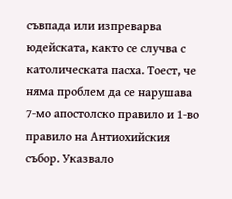съвпада или изпреварва юдейската, както се случва с католическата пасха. Тоест, че няма проблем да се нарушава 7-мо апостолско правило и 1-во правило на Антиохийския събор. Указвало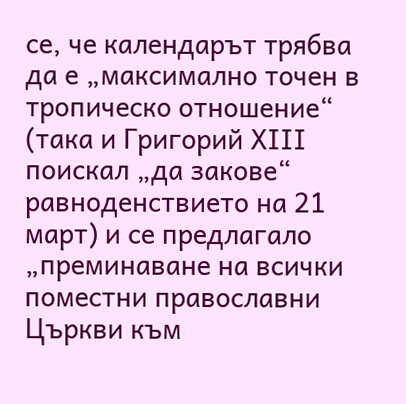се, че календарът трябва да е „максимално точен в тропическо отношение“ (така и Григорий ХІІІ поискал „да закове“ равноденствието на 21 март) и се предлагало „преминаване на всички поместни православни Църкви към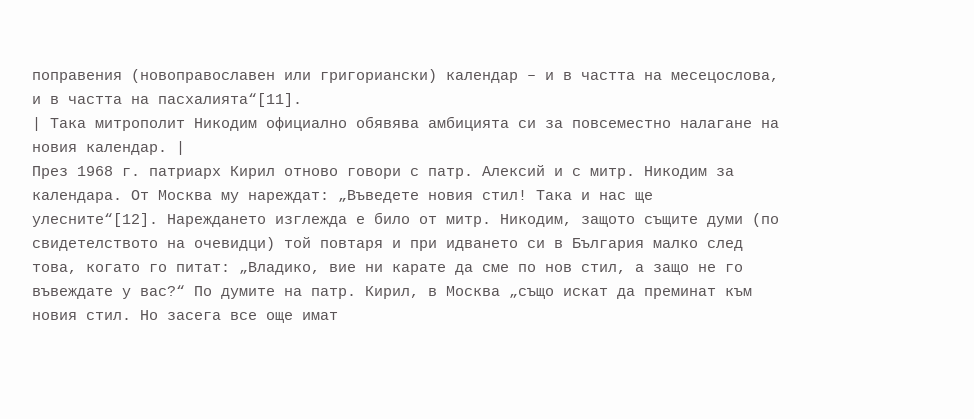поправения (новоправославен или григориански) календар – и в частта на месецослова, и в частта на пасхалията“[11].
| Така митрополит Никодим официално обявява амбицията си за повсеместно налагане на новия календар. |
През 1968 г. патриарх Кирил отново говори с патр. Алексий и с митр. Никодим за календара. От Москва му нареждат: „Въведете новия стил! Така и нас ще улесните“[12]. Нареждането изглежда е било от митр. Никодим, защото същите думи (по свидетелството на очевидци) той повтаря и при идването си в България малко след това, когато го питат: „Владико, вие ни карате да сме по нов стил, а защо не го въвеждате у вас?“ По думите на патр. Кирил, в Москва „също искат да преминат към новия стил. Но засега все още имат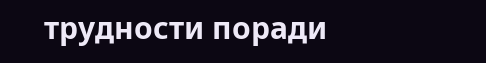трудности поради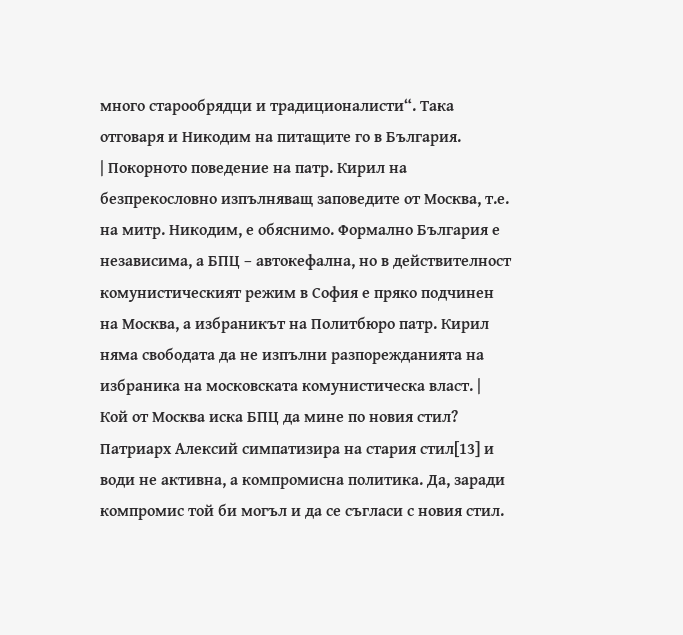много старообрядци и традиционалисти“. Така отговаря и Никодим на питащите го в България.
| Покорното поведение на патр. Кирил на безпрекословно изпълняващ заповедите от Москва, т.е. на митр. Никодим, е обяснимо. Формално България е независима, а БПЦ – автокефална, но в действителност комунистическият режим в София е пряко подчинен на Москва, а избраникът на Политбюро патр. Кирил няма свободата да не изпълни разпорежданията на избраника на московската комунистическа власт. |
Кой от Москва иска БПЦ да мине по новия стил? Патриарх Алексий симпатизира на стария стил[13] и води не активна, а компромисна политика. Да, заради компромис той би могъл и да се съгласи с новия стил.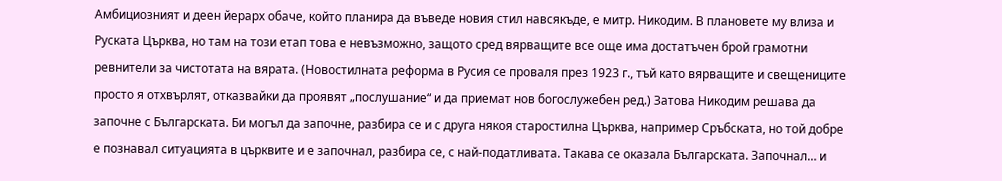Амбициозният и деен йерарх обаче, който планира да въведе новия стил навсякъде, е митр. Никодим. В плановете му влиза и Руската Църква, но там на този етап това е невъзможно, защото сред вярващите все още има достатъчен брой грамотни ревнители за чистотата на вярата. (Новостилната реформа в Русия се проваля през 1923 г., тъй като вярващите и свещениците просто я отхвърлят, отказвайки да проявят „послушание“ и да приемат нов богослужебен ред.) Затова Никодим решава да започне с Българската. Би могъл да започне, разбира се и с друга някоя старостилна Църква, например Сръбската, но той добре е познавал ситуацията в църквите и е започнал, разбира се, с най-податливата. Такава се оказала Българската. Започнал… и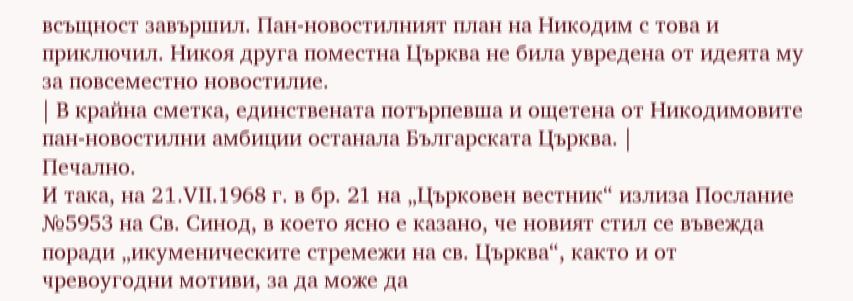всъщност завършил. Пан-новостилният план на Никодим с това и приключил. Никоя друга поместна Църква не била увредена от идеята му за повсеместно новостилие.
| В крайна сметка, единствената потърпевша и ощетена от Никодимовите пан-новостилни амбиции останала Българската Църква. |
Печално.
И така, на 21.VІІ.1968 г. в бр. 21 на „Църковен вестник“ излиза Послание №5953 на Св. Синод, в което ясно е казано, че новият стил се въвежда поради „икуменическите стремежи на св. Църква“, както и от чревоугодни мотиви, за да може да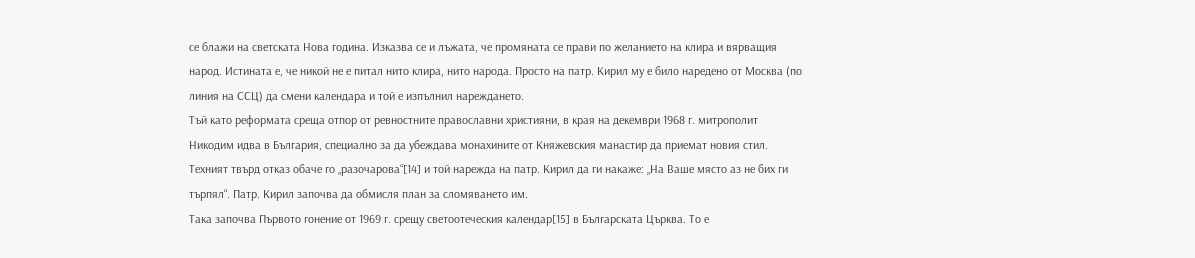се блажи на светската Нова година. Изказва се и лъжата, че промяната се прави по желанието на клира и вярващия народ. Истината е, че никой не е питал нито клира, нито народа. Просто на патр. Кирил му е било наредено от Москва (по линия на ССЦ) да смени календара и той е изпълнил нареждането.
Тъй като реформата среща отпор от ревностните православни християни, в края на декември 1968 г. митрополит Никодим идва в България, специално за да убеждава монахините от Княжевския манастир да приемат новия стил. Техният твърд отказ обаче го „разочарова“[14] и той нарежда на патр. Кирил да ги накаже: „На Ваше място аз не бих ги търпял“. Патр. Кирил започва да обмисля план за сломяването им.
Така започва Първото гонение от 1969 г. срещу светоотеческия календар[15] в Българската Църква. То е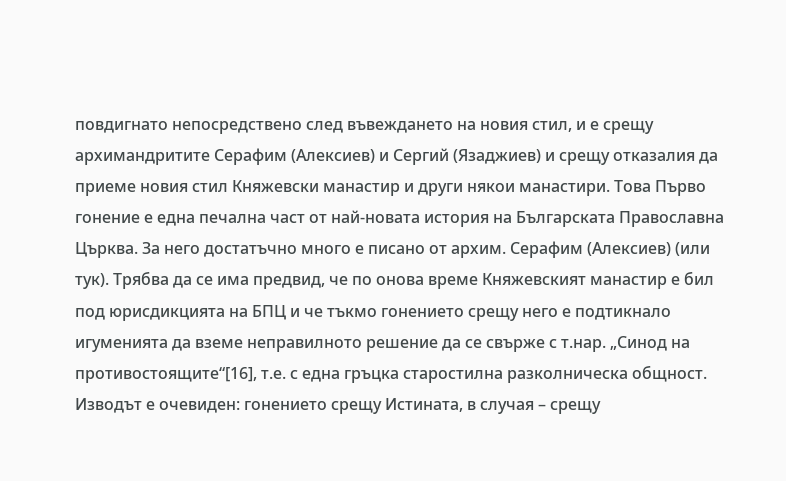повдигнато непосредствено след въвеждането на новия стил, и е срещу архимандритите Серафим (Алексиев) и Сергий (Язаджиев) и срещу отказалия да приеме новия стил Княжевски манастир и други някои манастири. Това Първо гонение е една печална част от най-новата история на Българската Православна Църква. За него достатъчно много е писано от архим. Серафим (Алексиев) (или тук). Трябва да се има предвид, че по онова време Княжевският манастир е бил под юрисдикцията на БПЦ и че тъкмо гонението срещу него е подтикнало игуменията да вземе неправилното решение да се свърже с т.нар. „Синод на противостоящите“[16], т.е. с една гръцка старостилна разколническа общност. Изводът е очевиден: гонението срещу Истината, в случая – срещу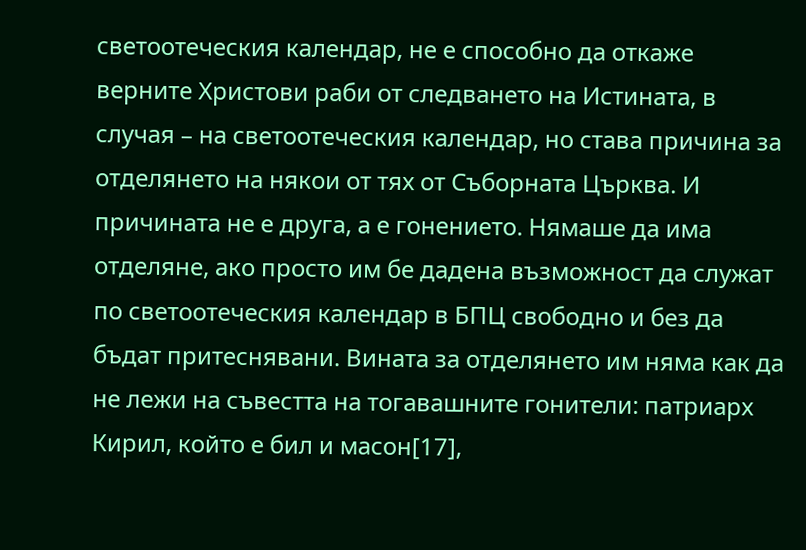светоотеческия календар, не е способно да откаже верните Христови раби от следването на Истината, в случая – на светоотеческия календар, но става причина за отделянето на някои от тях от Съборната Църква. И причината не е друга, а е гонението. Нямаше да има отделяне, ако просто им бе дадена възможност да служат по светоотеческия календар в БПЦ свободно и без да бъдат притеснявани. Вината за отделянето им няма как да не лежи на съвестта на тогавашните гонители: патриарх Кирил, който е бил и масон[17],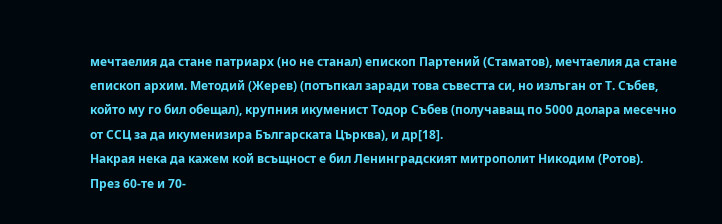мечтаелия да стане патриарх (но не станал) епископ Партений (Стаматов), мечтаелия да стане епископ архим. Методий (Жерев) (потъпкал заради това съвестта си, но излъган от Т. Събев, който му го бил обещал), крупния икуменист Тодор Събев (получаващ по 5000 долара месечно от ССЦ за да икуменизира Българската Църква), и др[18].
Накрая нека да кажем кой всъщност е бил Ленинградският митрополит Никодим (Ротов).
През 60-те и 70-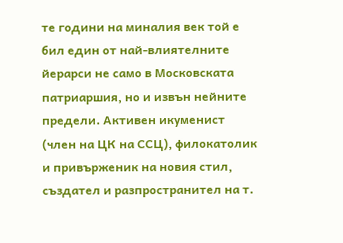те години на миналия век той е бил един от най-влиятелните йерарси не само в Московската патриаршия, но и извън нейните предели. Активен икуменист (член на ЦК на ССЦ), филокатолик и привърженик на новия стил, създател и разпространител на т.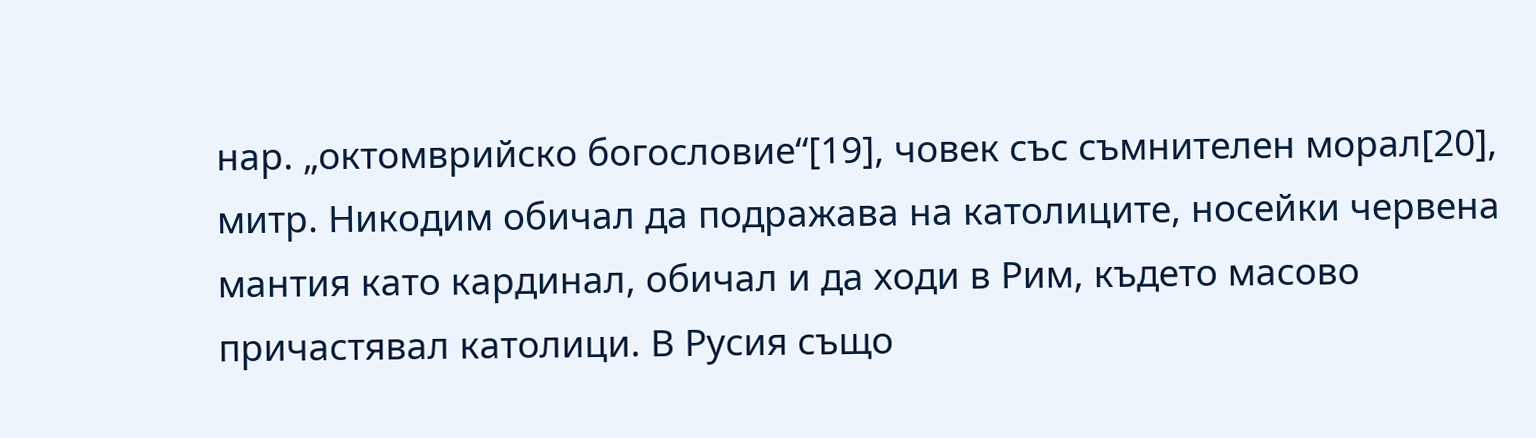нар. „октомврийско богословие“[19], човек със съмнителен морал[20], митр. Никодим обичал да подражава на католиците, носейки червена мантия като кардинал, обичал и да ходи в Рим, където масово причастявал католици. В Русия също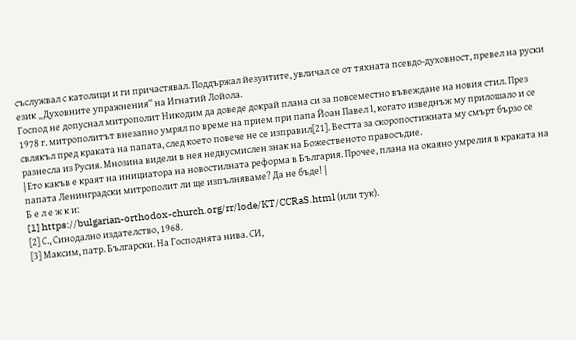съслужвал с католици и ги причастявал. Поддържал йезуитите, увличал се от тяхната псевдо-духовност, превел на руски език „Духовните упражнения“ на Игнатий Лойола.
Господ не допуснал митрополит Никодим да доведе докрай плана си за повсеместно въвеждане на новия стил. През 1978 г. митрополитът внезапно умрял по време на прием при папа Йоан Павел І, когато изведнъж му прилошало и се свлякъл пред краката на папата, след което повече не се изправил[21]. Вестта за скоропостижната му смърт бързо се разнесла из Русия. Мнозина видели в нея недвусмислен знак на Божественото правосъдие.
| Ето какъв е краят на инициатора на новостилната реформа в България. Прочее, плана на окаяно умрелия в краката на папата Ленинградски митрополит ли ще изпълняваме? Да не бъде! |
Б е л е ж к и:
[1] https://bulgarian-orthodox-church.org/rr/lode/KT/CCRaS.html (или тук).
[2] С., Синодално издателство, 1968.
[3] Максим, патр. Български. На Господнята нива. СИ,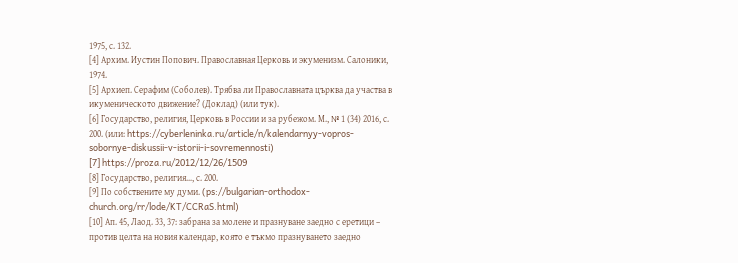1975, с. 132.
[4] Архим. Иустин Попович. Православная Церковь и экуменизм. Салоники, 1974.
[5] Архиеп. Серафим (Соболев). Трябва ли Православната църква да участва в икуменическото движение? (Доклад) (или тук).
[6] Государство, религия, Церковь в России и за рубежом. М., № 1 (34) 2016, с. 200. (или: https://cyberleninka.ru/article/n/kalendarnyy-vopros-sobornye-diskussii-v-istorii-i-sovremennosti)
[7] https://proza.ru/2012/12/26/1509
[8] Государство, религия…, с. 200.
[9] По собствените му думи. (ps://bulgarian-orthodox-church.org/rr/lode/KT/CCRaS.html)
[10] Ап. 45, Лаод. 33, 37: забрана за молене и празнуване заедно с еретици – против целта на новия календар, която е тъкмо празнуването заедно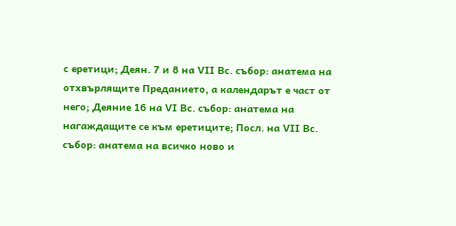с еретици; Деян. 7 и 8 на VІІ Вс. събор: анатема на отхвърлящите Преданието, а календарът е част от него; Деяние 16 на VІ Вс. събор: анатема на нагаждащите се към еретиците; Посл. на VІІ Вс. събор: анатема на всичко ново и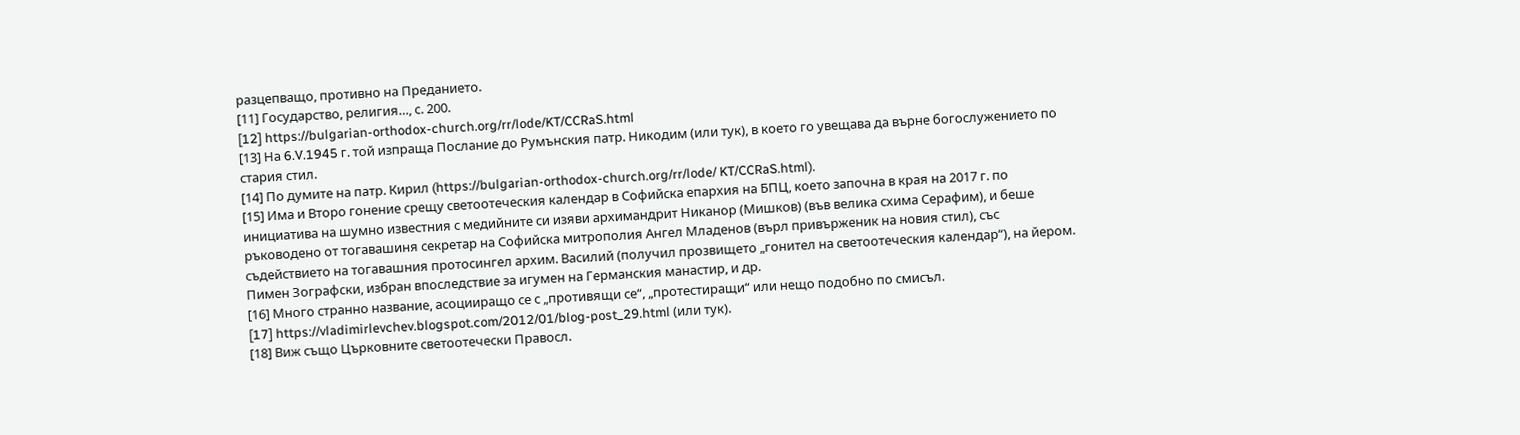разцепващо, противно на Преданието.
[11] Государство, религия…, с. 200.
[12] https://bulgarian-orthodox-church.org/rr/lode/KT/CCRaS.html
[13] На 6.V.1945 г. той изпраща Послание до Румънския патр. Никодим (или тук), в което го увещава да върне богослужението по стария стил.
[14] По думите на патр. Кирил (https://bulgarian-orthodox-church.org/rr/lode/ KT/CCRaS.html).
[15] Има и Второ гонение срещу светоотеческия календар в Софийска епархия на БПЦ, което започна в края на 2017 г. по инициатива на шумно известния с медийните си изяви архимандрит Никанор (Мишков) (във велика схима Серафим), и беше ръководено от тогавашиня секретар на Софийска митрополия Ангел Младенов (върл привърженик на новия стил), със съдействието на тогавашния протосингел архим. Василий (получил прозвището „гонител на светоотеческия календар“), на йером. Пимен Зографски, избран впоследствие за игумен на Германския манастир, и др.
[16] Много странно название, асоцииращо се с „противящи се“, „протестиращи“ или нещо подобно по смисъл.
[17] https://vladimirlevchev.blogspot.com/2012/01/blog-post_29.html (или тук).
[18] Виж също Църковните светоотечески Правосл.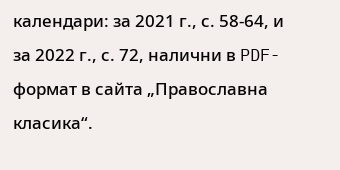календари: за 2021 г., с. 58-64, и за 2022 г., с. 72, налични в PDF-формат в сайта „Православна класика“.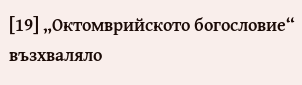[19] „Октомврийското богословие“ възхваляло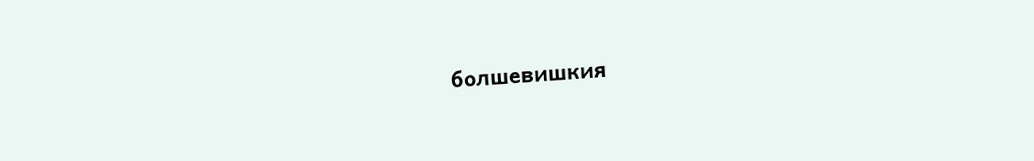болшевишкия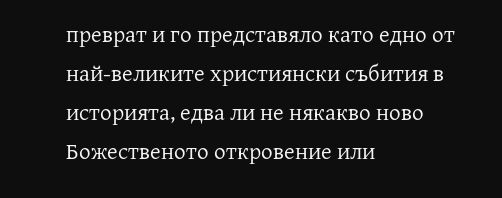преврат и го представяло като едно от най-великите християнски събития в историята, едва ли не някакво ново Божественото откровение или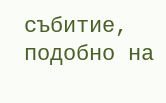събитие, подобно на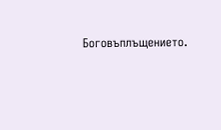Боговъплъщението.